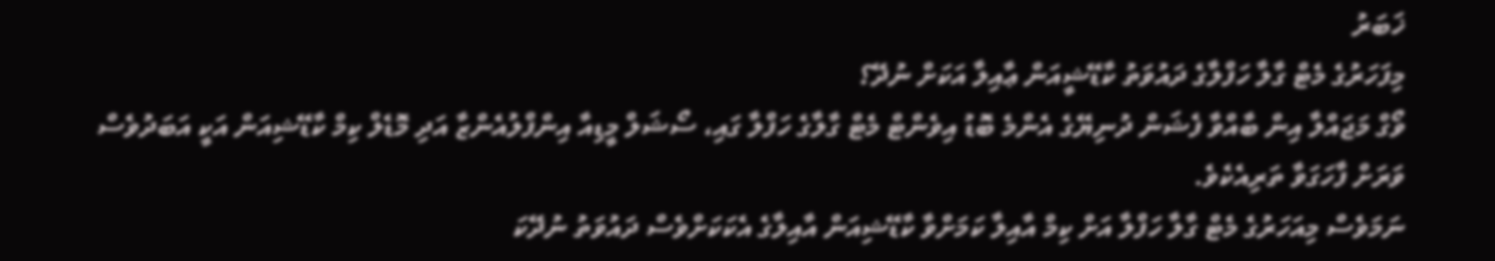ޚަބަރު
މިފަހަރުގެ މެޓް ގާލާ ހަފްލާގެ ދައުވަތު ކާޑޭޝީއަން ޢާއިލާ އަކަށް ނުދޭ؟
ވޯގް މަޖައްލާ އިން ބާއްވާ ފެޝަން ދުނިޔޭގެ އެންމެ ބޮޑު އިވެންޓް މެޓް ގާލާގެ ހަފްލާ ގައި، ސޯޝަލް މީޑިއާ އިންފްލުއެންޒާ އަދި މޮޑެލް ކިމް ކާޑޭޝިއަން އަކީ އަބަދުވެސް ވަރަށް ފާހަގަވާ ތަރިއެކެވެ.
ނަމަވެސް މިއަހަރުގެ މެޓް ގާލާ ހަފްލާ އަށް ކިމް އާއިލާ ކަމަށްވާ ކާޑޭޝިއަން އާއިލާގެ އެކަކަށްވެސް ދައުވަތު ނުދޭކަ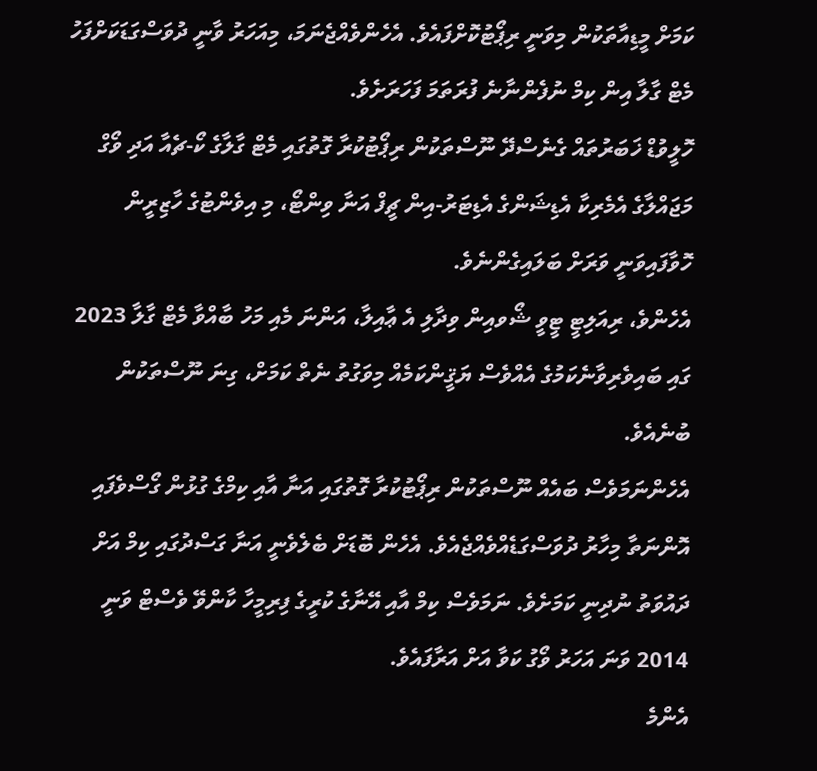ކަމަށް މީޑިއާތަކުން މިވަނީ ރިޕޯޓުކޮށްފައެވެ. އެހެންވެއްޖެނަމަ، މިއަހަރު ވާނީ ދުވަސްގަޑަކަށްފަހު މެޓް ގާލާ އިން ކިމް ނުފެންނާނެ ފުރަތަމަ ފަހަރަށެވެ.
ހޮލީވުޑް ޚަބަރުތައް ގެނެސްދޭ ނޫސްތަކުން ރިޕޯޓުކުރާ ގޮތުގައި މެޓް ގާލާގެ ކޯ-ޗެއާ އަދި ވޯގް މަޖައްލާގެ އެމެރިކާ އެޑިޝަންގެ އެޑިޓަރު-އިން ޗީފް އަނާ ވިންޓޯ، މި އިވެންޓުގެ ހާޒިރީން ހޮވާފައިވަނީ ވަރަށް ބަލައިގެންނެވެ.
އެހެންވެ، ރިއަލިޓީ ޓީވީ ޝޯވއިން ވިދާލި އެ ޢާއިލާ، އަންނަ މެއި މަހު ބާއްވާ މެޓް ގާލާ 2023 ގައި ބައިވެރިވާނެކަމުގެ އެއްވެސް ޔަޤީންކަމެއް މިވަގުތު ނެތް ކަމަށް، ގިނަ ނޫސްތަކުން ބުނެއެވެ.
އެހެންނަމަވެސް ބައެއް ނޫސްތަކުން ރިޕޯޓުކުރާ ގޮތުގައި އަނާ އާއި ކިމްގެ ގުޅުން ގޯސްވެފައި އޮންނަތާ މިހާރު ދުވަސްގަޑެއްވެއްޖެއެވެ. އެހެން ބޮޑަށް ބެލެވެނީ އަނާ ގަސްދުގައި ކިމް އަށް ދައުވަތު ނުދިނީ ކަމަށެވެ. ނަމަވެސް ކިމް އާއި އޭނާގެ ކުރީގެ ފިރިމީހާ ކާންވޭ ވެސްޓް ވަނީ 2014 ވަނަ އަހަރު ވޯގު ކަވާ އަށް އަރާފައެވެ.
އެންމެ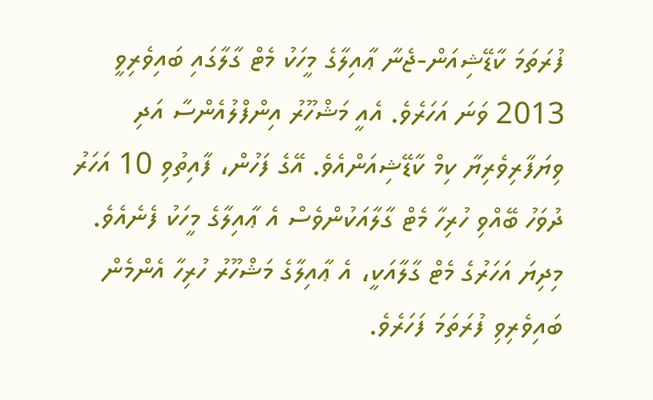ފުރަތަމަ ކާޑޭޝިއަން-ޖެނާ ޢާއިލާގެ މީހަކު މެޓް ގާލާގައި ބައިވެރިވީ 2013 ވަނަ އަހަރެވެ. އެއީ މަޝްހޫރު އިންފްލުއެންސާ އަދި ވިޔަފާރިވެރިޔާ ކިމް ކާޑޭޝިއަންއެވެ. އޭގެ ފަހުން، ފާއިތުވި 10 އަހަރު ދުވަހު ބޭއްވި ހުރިހާ މެޓް ގާލާއަކުންވެސް އެ ޢާއިލާގެ މީހަކު ފެނެއެވެ.
މިދިޔަ އަހަރުގެ މެޓް ގާލާއަކީ، އެ ޢާއިލާގެ މަޝްހޫރު ހުރިހާ އެންމެން ބައިވެރިވި ފުރަތަމަ ފަހަރެވެ.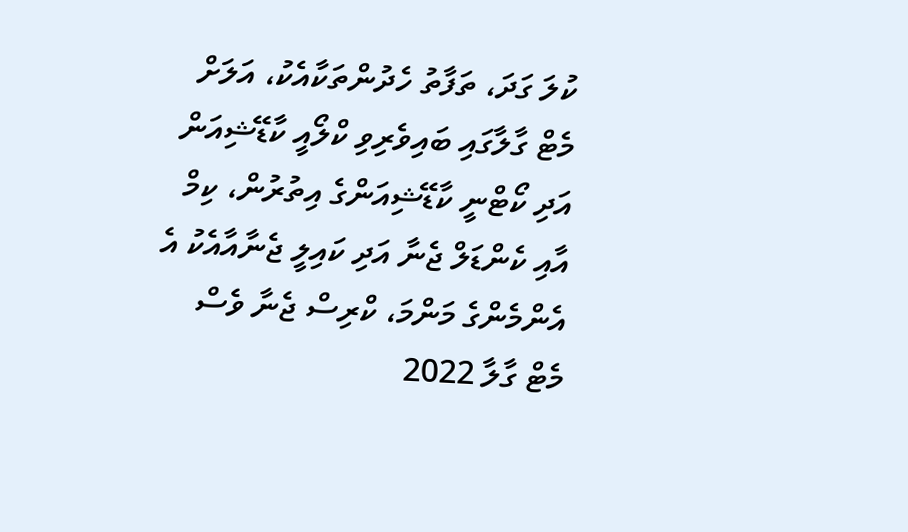ކުލަ ގަދަ، ތަފާތު ހެދުންތަކާއެކު، އަލަށް މެޓް ގާލާގައި ބައިވެރިވި ކްލޯއީ ކާޑޭޝިއަން އަދި ކޯޓްނީ ކާޑޭޝިއަންގެ އިތުރުން، ކިމް އާއި ކެންޑަލް ޖެނާ އަދި ކައިލީ ޖެނާއާއެކު އެ އެންމެންގެ މަންމަ، ކްރިސް ޖެނާ ވެސް މެޓް ގާލާ 2022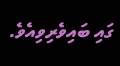ގައި ބައިވެރިވިއެވެ.